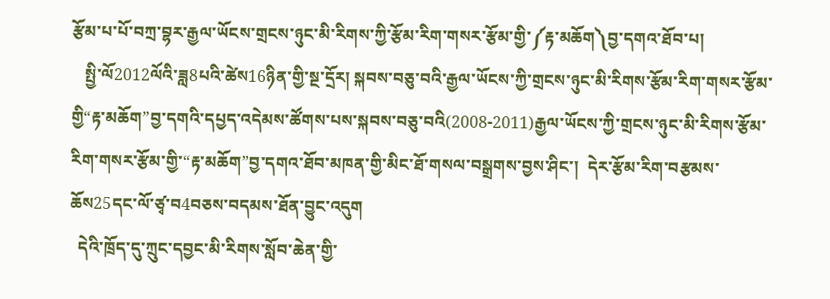རྩོམ་པ་པོ་བཀྲ་བྷར་རྒྱལ་ཡོངས་གྲངས་ཉུང་མི་རིགས་ཀྱི་རྩོམ་རིག་གསར་རྩོམ་གྱི་༼རྟ་མཆོག༽བྱ་དགའ་ཐོབ་པ།
   སྤྱི་ལོ2012ལོའི་ཟླ8པའི་ཚེས16ཉིན་གྱི་སྔ་དྲོར། སྐབས་བཅུ་བའི་རྒྱལ་ཡོངས་ཀྱི་གྲངས་ཉུང་མི་རིགས་རྩོམ་རིག་གསར་རྩོམ་གྱི“རྟ་མཆོག”བྱ་དགའི་དཔྱད་འདེམས་ཚོགས་པས་སྐབས་བཅུ་བའི(2008-2011)རྒྱལ་ཡོངས་ཀྱི་གྲངས་ཉུང་མི་རིགས་རྩོམ་རིག་གསར་རྩོམ་གྱི་“རྟ་མཆོག”བྱ་དགའ་ཐོབ་མཁན་གྱི་མིང་ཐོ་གསལ་བསྒྲགས་བྱས་ཤིང་།  དེར་རྩོམ་རིག་བརྩམས་ཆོས25དང་ལོ་ཙྭ་བ4བཅས་བདམས་ཐོན་བྱུང་འདུག
  དེའི་ཁྲོད་དུ་ཀྲུང་དབྱང་མི་རིགས་སློབ་ཆེན་གྱི་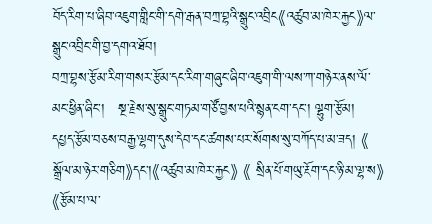བོད་རིག་པ་ཞིབ་འཇུག་གླིང་གི་དགེ་རྒན་བཀྲ་བྷའི་སྒྲུང་འབྲིང《འཚུབ་མ་ཁེར་རྐྱང》ལ་སྒྲུང་འབྲིང་གི་བྱ་དགའ་ཐོབ།
བཀྲ་བྷས་རྩོམ་རིག་གསར་རྩོམ་དང་རིག་གཞུང་ཞིབ་འཇུག་གི་ལས་ཀ་གཉེར་ནས་ལོ་མང་ཕྱིན་ཞིང་།   སྔ་རྗེས་སུ་སྒྲུང་གཏམ་གཙོ་བྱས་པའི་སྙན་ངག་དང་། ལྷུག་རྩོམ།  དཔྱད་རྩོམ་བཅས་བརྒྱ་ལྷག་དུས་དེབ་དང་ཚགས་པར་སོགས་སུ་བཀོད་པ་མ་ཟད། 《 སྒྲོལ་མ་ཉེར་གཅིག》དང་།《འཚུབ་མ་ཁེར་རྐྱང》 《 སྲིན་པོ་གཡུ་རྔོག་དང་ཉི་མ་ལྷ་ས》   《རྩོམ་པ་ལ་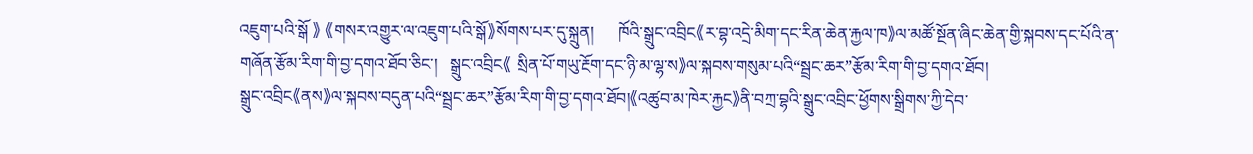འཇུག་པའི་སྒོ 》 《གསར་འགྱུར་ལ་འཇུག་པའི་སྒོ》སོགས་པར་དུ་སྐྲུན།      ཁོའི་སྒྲུང་འབྲིང《ར་བྷ་འདྲེ་མིག་དང་རིན་ཆེན་རྐྱལ་ཁ》ལ་མཚོ་སྔོན་ཞིང་ཆེན་གྱི་སྐབས་དང་པོའི་ན་གཞོན་རྩོམ་རིག་གི་བྱ་དགའ་ཐོབ་ཅིང་།   སྒྲུང་འབྲིང《 སྲིན་པོ་གཡུ་རྔོག་དང་ཉི་མ་ལྷ་ས》ལ་སྐབས་གསུམ་པའི“སྦྲང་ཆར”རྩོམ་རིག་གི་བྱ་དགའ་ཐོབ།
སྒྲུང་འབྲིང《ནས》ལ་སྐབས་བདུན་པའི“སྦྲང་ཆར”རྩོམ་རིག་གི་བྱ་དགའ་ཐོབ།《འཚུབ་མ་ཁེར་རྐྱང》ནི་བཀྲ་བྷའི་སྒྲུང་འབྲིང་ཕྱོགས་སྒྲིགས་ཀྱི་དེབ་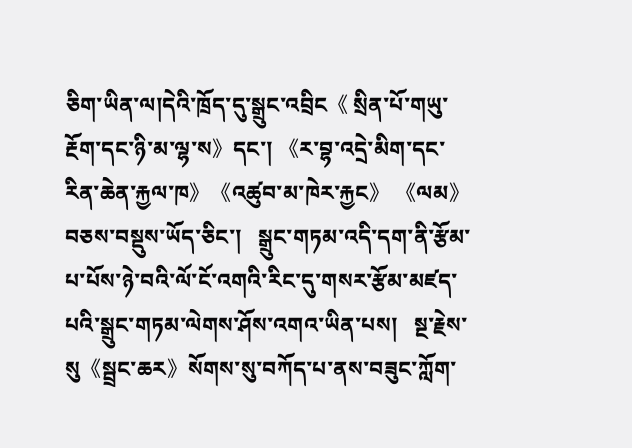ཅིག་ཡིན་ལ།དེའི་ཁྲོད་དུ་སྒྲུང་འབྲིང《 སྲིན་པོ་གཡུ་རྔོག་དང་ཉི་མ་ལྷ་ས》དང་། 《ར་བྷ་འདྲེ་མིག་དང་རིན་ཆེན་རྐྱལ་ཁ》《འཚུབ་མ་ཁེར་རྐྱང》 《ལམ》བཅས་བསྡུས་ཡོད་ཅིང་།   སྒྲུང་གཏམ་འདི་དག་ནི་རྩོམ་པ་པོས་ཉེ་བའི་ལོ་ངོ་འགའི་རིང་དུ་གསར་རྩོམ་མཛད་པའི་སྒྲུང་གཏམ་ལེགས་ཤོས་འགའ་ཡིན་པས།   སྔ་རྗེས་སུ《སྦྲང་ཆར》སོགས་སུ་བཀོད་པ་ནས་བཟུང་ཀློག་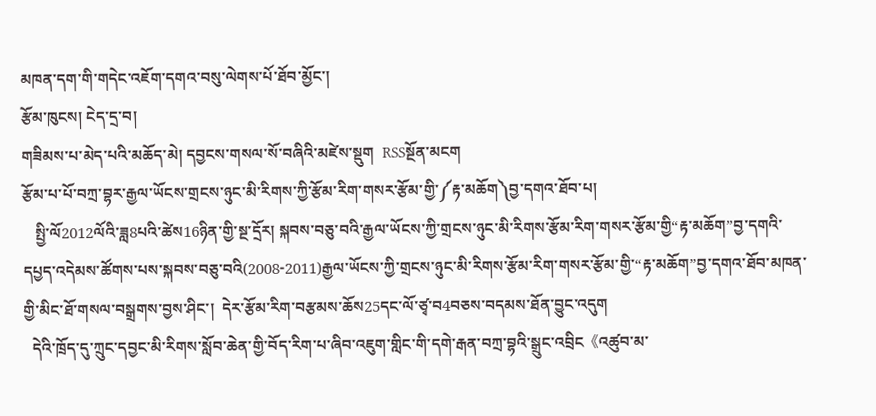མཁན་དག་གི་གདེང་འཇོག་དགའ་བསུ་ལེགས་པོ་ཐོབ་མྱོང་།
རྩོམ་ཁུངས། ངེད་དྲ་བ།
གཟིམས་པ་མེད་པའི་མཆོད་མེ། དབྱངས་གསལ་སོ་བཞིའི་མཛེས་སྡུག  RSSསྔོན་མངག
རྩོམ་པ་པོ་བཀྲ་བྷར་རྒྱལ་ཡོངས་གྲངས་ཉུང་མི་རིགས་ཀྱི་རྩོམ་རིག་གསར་རྩོམ་གྱི་༼རྟ་མཆོག༽བྱ་དགའ་ཐོབ་པ།
   སྤྱི་ལོ2012ལོའི་ཟླ8པའི་ཚེས16ཉིན་གྱི་སྔ་དྲོར། སྐབས་བཅུ་བའི་རྒྱལ་ཡོངས་ཀྱི་གྲངས་ཉུང་མི་རིགས་རྩོམ་རིག་གསར་རྩོམ་གྱི“རྟ་མཆོག”བྱ་དགའི་དཔྱད་འདེམས་ཚོགས་པས་སྐབས་བཅུ་བའི(2008-2011)རྒྱལ་ཡོངས་ཀྱི་གྲངས་ཉུང་མི་རིགས་རྩོམ་རིག་གསར་རྩོམ་གྱི་“རྟ་མཆོག”བྱ་དགའ་ཐོབ་མཁན་གྱི་མིང་ཐོ་གསལ་བསྒྲགས་བྱས་ཤིང་།  དེར་རྩོམ་རིག་བརྩམས་ཆོས25དང་ལོ་ཙྭ་བ4བཅས་བདམས་ཐོན་བྱུང་འདུག
  དེའི་ཁྲོད་དུ་ཀྲུང་དབྱང་མི་རིགས་སློབ་ཆེན་གྱི་བོད་རིག་པ་ཞིབ་འཇུག་གླིང་གི་དགེ་རྒན་བཀྲ་བྷའི་སྒྲུང་འབྲིང《འཚུབ་མ་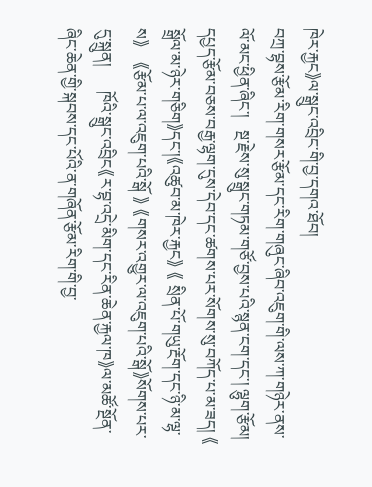ཁེར་རྐྱང》ལ་སྒྲུང་འབྲིང་གི་བྱ་དགའ་ཐོབ།
བཀྲ་བྷས་རྩོམ་རིག་གསར་རྩོམ་དང་རིག་གཞུང་ཞིབ་འཇུག་གི་ལས་ཀ་གཉེར་ནས་ལོ་མང་ཕྱིན་ཞིང་།   སྔ་རྗེས་སུ་སྒྲུང་གཏམ་གཙོ་བྱས་པའི་སྙན་ངག་དང་། ལྷུག་རྩོམ།  དཔྱད་རྩོམ་བཅས་བརྒྱ་ལྷག་དུས་དེབ་དང་ཚགས་པར་སོགས་སུ་བཀོད་པ་མ་ཟད། 《 སྒྲོལ་མ་ཉེར་གཅིག》དང་།《འཚུབ་མ་ཁེར་རྐྱང》 《 སྲིན་པོ་གཡུ་རྔོག་དང་ཉི་མ་ལྷ་ས》   《རྩོམ་པ་ལ་འཇུག་པའི་སྒོ 》 《གསར་འགྱུར་ལ་འཇུག་པའི་སྒོ》སོགས་པར་དུ་སྐྲུན།      ཁོའི་སྒྲུང་འབྲིང《ར་བྷ་འདྲེ་མིག་དང་རིན་ཆེན་རྐྱལ་ཁ》ལ་མཚོ་སྔོན་ཞིང་ཆེན་གྱི་སྐབས་དང་པོའི་ན་གཞོན་རྩོམ་རིག་གི་བྱ་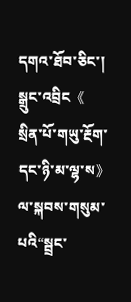དགའ་ཐོབ་ཅིང་།   སྒྲུང་འབྲིང《 སྲིན་པོ་གཡུ་རྔོག་དང་ཉི་མ་ལྷ་ས》ལ་སྐབས་གསུམ་པའི“སྦྲང་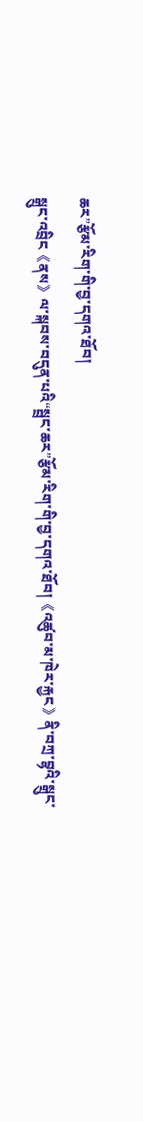ཆར”རྩོམ་རིག་གི་བྱ་དགའ་ཐོབ།
སྒྲུང་འབྲིང《ནས》ལ་སྐབས་བདུན་པའི“སྦྲང་ཆར”རྩོམ་རིག་གི་བྱ་དགའ་ཐོབ།《འཚུབ་མ་ཁེར་རྐྱང》ནི་བཀྲ་བྷའི་སྒྲུང་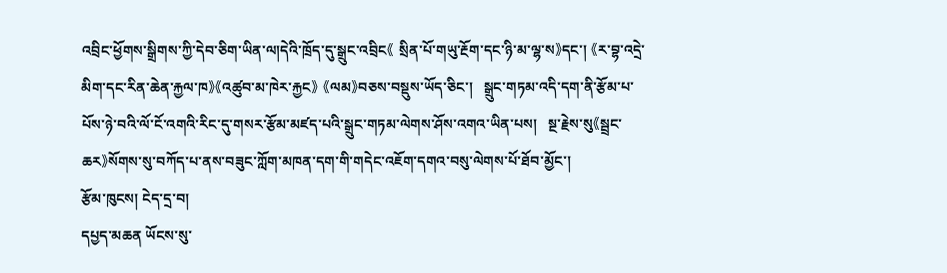འབྲིང་ཕྱོགས་སྒྲིགས་ཀྱི་དེབ་ཅིག་ཡིན་ལ།དེའི་ཁྲོད་དུ་སྒྲུང་འབྲིང《 སྲིན་པོ་གཡུ་རྔོག་དང་ཉི་མ་ལྷ་ས》དང་། 《ར་བྷ་འདྲེ་མིག་དང་རིན་ཆེན་རྐྱལ་ཁ》《འཚུབ་མ་ཁེར་རྐྱང》 《ལམ》བཅས་བསྡུས་ཡོད་ཅིང་།   སྒྲུང་གཏམ་འདི་དག་ནི་རྩོམ་པ་པོས་ཉེ་བའི་ལོ་ངོ་འགའི་རིང་དུ་གསར་རྩོམ་མཛད་པའི་སྒྲུང་གཏམ་ལེགས་ཤོས་འགའ་ཡིན་པས།   སྔ་རྗེས་སུ《སྦྲང་ཆར》སོགས་སུ་བཀོད་པ་ནས་བཟུང་ཀློག་མཁན་དག་གི་གདེང་འཇོག་དགའ་བསུ་ལེགས་པོ་ཐོབ་མྱོང་།
རྩོམ་ཁུངས། ངེད་དྲ་བ།
དཔྱད་མཆན ཡོངས་སུ་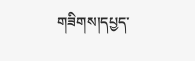གཟིགས།དཔྱད་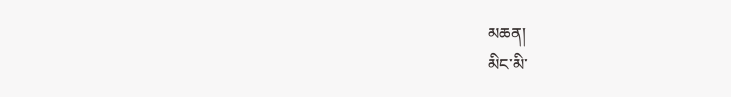མཆན།
མིང་མི་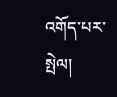འགོད་པར་སྤེལ།